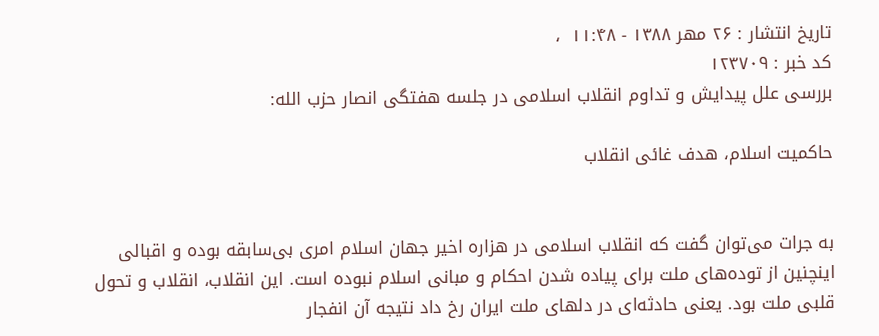تاریخ انتشار : ۲۶ مهر ۱۳۸۸ - ۱۱:۴۸  ،
کد خبر : ۱۲۳۷۰۹
بررسی علل پیدایش و تداوم انقلاب اسلامی در جلسه هفتگی انصار حزب الله:

حاکمیت اسلام، هدف غائی انقلاب


به جرات می‌توان گفت که انقلاب اسلامی در هزاره اخیر جهان اسلام امری بی‌سابقه بوده و اقبالی اینچنین از توده‌‌های ملت برای پیاده شدن احکام و مبانی اسلام نبوده است. این انقلاب، انقلاب و تحول قلبی ملت بود. یعنی حادثه‌ای در دلهای ملت ایران رخ داد نتیجه آن انفجار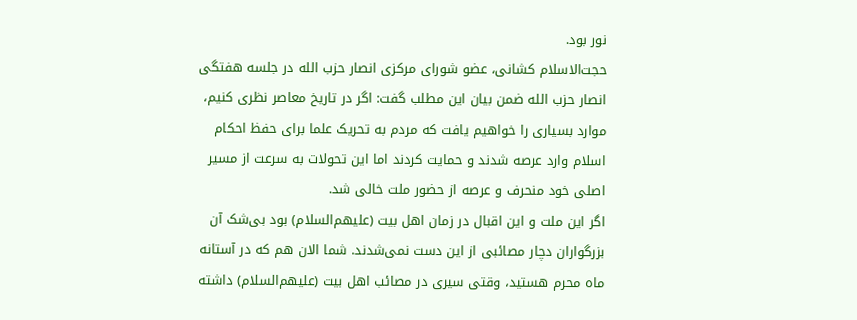نور بود.
حجت‌الاسلام کشانی، عضو شورای مرکزی انصار حزب الله در جلسه هفتگی انصار حزب الله ضمن بیان این مطلب گفت: اگر در تاریخ معاصر نظری کنیم، موارد بسیاری را خواهیم یافت که مردم به تحریک علما برای حفظ احکام اسلام وارد عرصه شدند و حمایت کردند اما این تحولات به سرعت از مسیر اصلی خود منحرف و عرصه از حضور ملت خالی شد.
اگر این ملت و این اقبال در زمان اهل بیت (علیهم‌السلام) بود بی‌شک آن بزرگواران دچار مصائبی از این دست نمی‌شدند. شما الان هم که در آستانه ماه محرم هستید، وقتی سیری در مصائب اهل بیت (علیهم‌السلام) داشته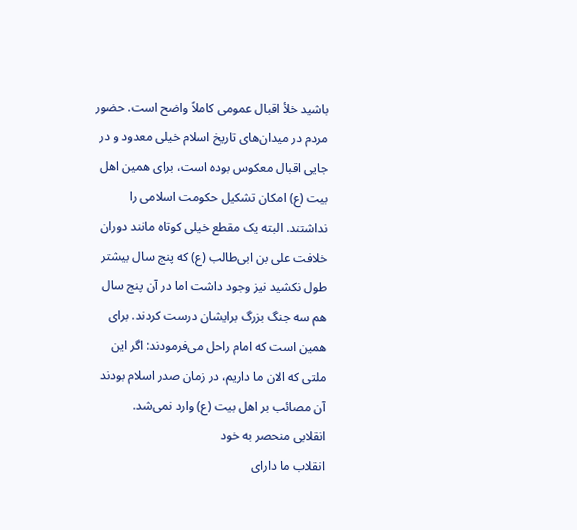باشید خلأ اقبال عمومی کاملاً واضح است. حضور مردم در میدان‌های تاریخ اسلام خیلی معدود و در جایی اقبال معکوس بوده است، برای همین اهل بیت (ع) امکان تشکیل حکومت اسلامی را نداشتند. البته یک مقطع خیلی کوتاه مانند دوران خلافت علی بن ابی‌طالب (ع) که پنج سال بیشتر طول نکشید نیز وجود داشت اما در آن پنج سال هم سه جنگ بزرگ برایشان درست کردند. برای همین است که امام راحل می‌فرمودند: اگر این ملتی که الان ما داریم، در زمان صدر اسلام بودند آن مصائب بر اهل بیت (ع) وارد نمی‌شد.
انقلابی منحصر به خود
انقلاب ما دارای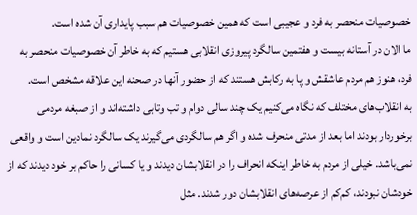خصوصیات منحصر به فرد و عجیبی است که همین خصوصیات هم سبب پایداری آن شده است.
ما الان در آستانه بیست و هفتمین سالگرد پیروزی انقلابی هستیم که به خاطر آن خصوصیات منحصر به فرد، هنوز هم مردم عاشقش و پا به رکابش هستند که از حضور آنها در صحنه این علاقه مشخص است.
به انقلاب‌های مختلف که نگاه می‌کنیم یک چند سالی دوام و تب وتابی داشته‌اند و از صبغه مردمی برخوردار بودند اما بعد از مدتی منحرف شده و اگر هم سالگردی می‌گیرند یک سالگرد نمادین است و واقعی نمی‌باشد. خیلی از مردم به خاطر اینکه انحراف را در انقلابشان دیدند و یا کسانی را حاکم بر خود دیدند که از خودشان نبودند، کم‌کم از عرصه‌های انقلابشان دور شدند. مثل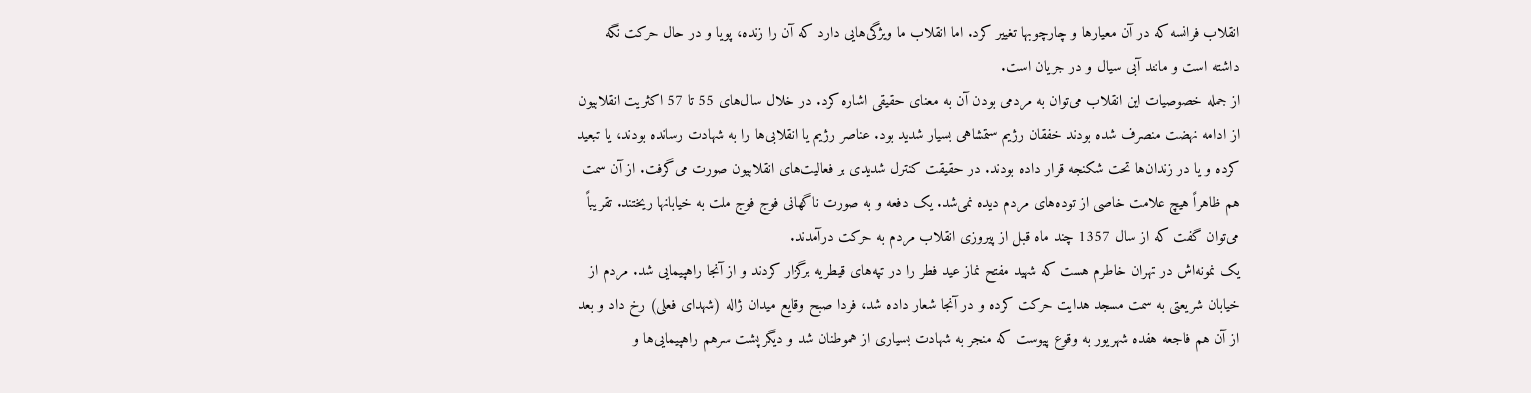انقلاب فرانسه که در آن معیارها و چارچوبها تغییر کرد. اما انقلاب ما ویژگی‌هایی دارد که آن را زنده، پویا و در حال حرکت نگه داشته است و مانند آبی سیال و در جریان است.
از جمله خصوصیات این انقلاب می‌توان به مردمی بودن آن به معنای حقیقی اشاره کرد. در خلال سال‌های 55 تا 57 اکثریت انقلابیون از ادامه نهضت منصرف شده بودند خفقان رژیم ستمشاهی بسیار شدید بود. عناصر رژیم یا انقلابی‌ها را به شهادت رسانده بودند، یا تبعید کرده و یا در زندان‌ها تحت شکنجه قرار داده بودند. در حقیقت کنترل شدیدی بر فعالیت‌های انقلابیون صورت می‌گرفت. از آن سمت هم ظاهراً هیچ علامت خاصی از توده‌های مردم دیده نمی‌شد. یک دفعه و به صورت ناگهانی فوج فوج ملت به خیابانها ریختند. تقریباً می‌توان گفت که از سال 1357 چند ماه قبل از پیروزی انقلاب مردم به حرکت درآمدند.
یک نمونه‌اش در تهران خاطرم هست که شهید مفتح نماز عید فطر را در تپه‌های قیطریه برگزار کردند و از آنجا راهپیمایی شد. مردم از خیابان شریعتی به سمت مسجد هدایت حرکت کرده و در آنجا شعار داده شد، فردا صبح وقایع میدان ژاله (شهدای فعلی) رخ داد و بعد از آن هم فاجعه هفده شهریور به وقوع پیوست که منجر به شهادت بسیاری از هموطنان شد و دیگر پشت سرهم راهپیمایی‌ها و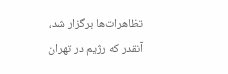تظاهرات‌ها برگزار شد، آنقدر که رژیم در تهران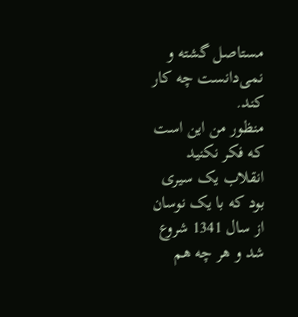مستاصل گشته و نمی‌دانست چه کار کند.
منظور من این است که فکر نکنید انقلاب یک سیری بود که با یک نوسان از سال 1341 شروع شد و هر چه هم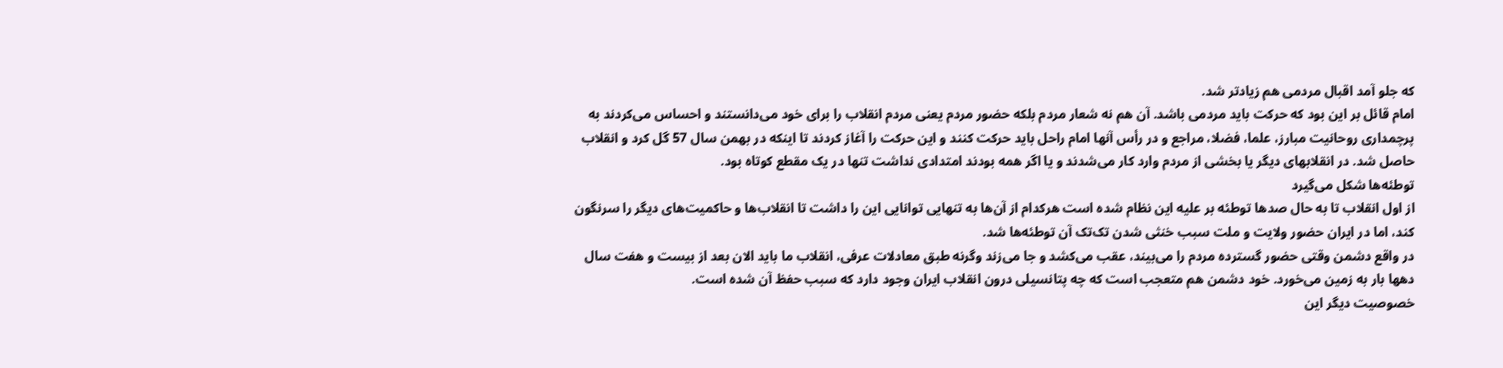که جلو آمد اقبال مردمی هم زیادتر شد.
امام قائل بر این بود که حرکت باید مردمی باشد. آن هم نه شعار مردم بلکه حضور مردم یعنی مردم انقلاب را برای خود می‌دانستند و احساس می‌کردند به پرچمداری روحانیت مبارز، علما، فضلا، مراجع و در رأس آنها امام راحل باید حرکت کنند و این حرکت را آغاز کردند تا اینکه در بهمن سال 57 گل کرد و انقلاب حاصل شد. در انقلابهای دیگر یا بخشی از مردم وارد کار می‌شدند و یا اگر همه بودند امتدادی نداشت تنها در یک مقطع کوتاه بود.
توطئه‌ها شکل می‌گیرد
از اول انقلاب تا به حال صدها توطئه بر علیه این نظام شده است هرکدام از آن‌ها به تنهایی توانایی این را داشت تا انقلاب‌ها و حاکمیت‌های دیگر را سرنگون کند، اما در ایران حضور ولایت و ملت سبب خنثی شدن تک‌تک آن توطئه‌ها شد.
در واقع دشمن وقتی حضور گسترده مردم را می‌بیند، عقب می‌کشد و جا می‌زند وگرنه طبق معادلات عرفی، انقلاب ما باید الان بعد از بیست و هفت سال دهها بار به زمین می‌خورد. خود دشمن هم متعجب است که چه پتانسیلی درون انقلاب ایران وجود دارد که سبب حفظ آن شده است.
خصوصیت دیگر این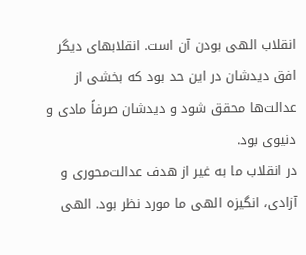انقلاب الهی بودن آن است. انقلابهای دیگر افق دیدشان در این حد بود که بخشی از عدالت‌ها محقق شود و دیدشان صرفاً مادی و دنیوی بود.
در انقلاب ما به غیر از هدف عدالت‌محوری و آزادی، انگیزه الهی ما مورد نظر بود. الهی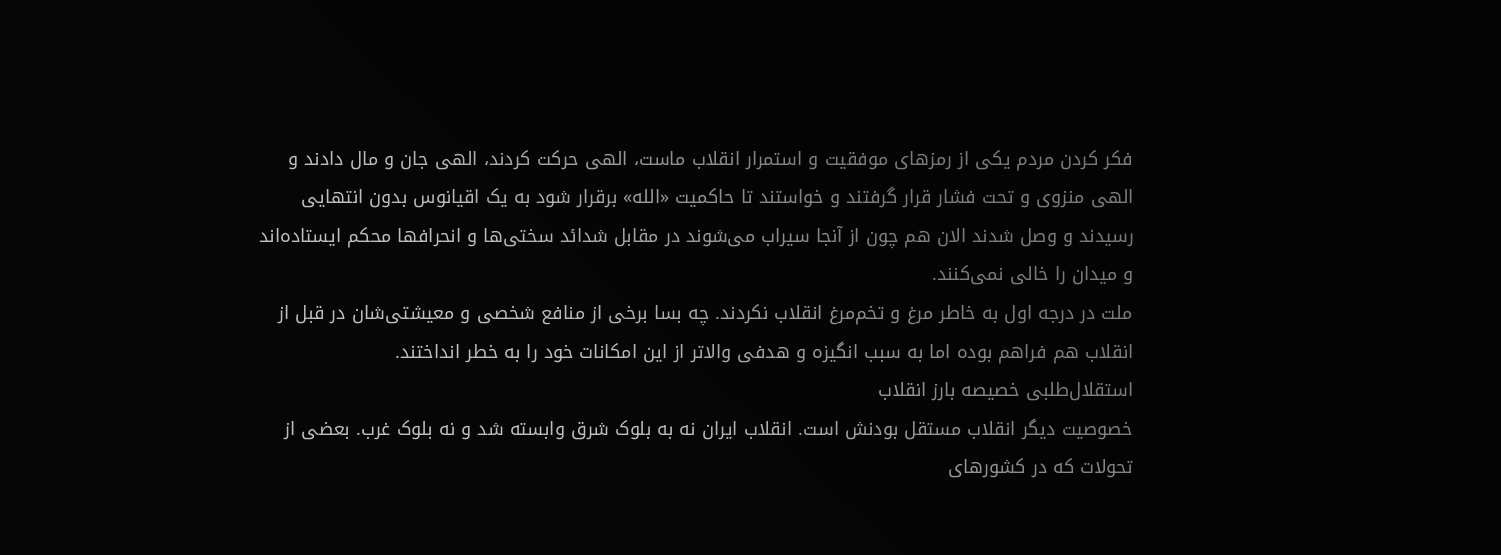فکر کردن مردم یکی از رمزهای موفقیت و استمرار انقلاب ماست، الهی حرکت کردند، الهی جان و مال دادند و الهی منزوی و تحت فشار قرار گرفتند و خواستند تا حاکمیت «الله» برقرار شود به یک اقیانوس بدون انتهایی رسیدند و وصل شدند الان هم چون از آنجا سیراب می‌شوند در مقابل شدائد سختی‌ها و انحرافها محکم ایستاده‌اند و میدان را خالی نمی‌کنند.
ملت در درجه اول به خاطر مرغ و تخم‌مرغ انقلاب نکردند. چه بسا برخی از منافع شخصی و معیشتی‌شان در قبل از انقلاب هم فراهم بوده اما به سبب انگیزه و هدفی والاتر از این امکانات خود را به خطر انداختند.
استقلال‌طلبی خصیصه بارز انقلاب
خصوصیت دیگر انقلاب مستقل بودنش است. انقلاب ایران نه به بلوک شرق وابسته شد و نه بلوک غرب. بعضی از تحولات که در کشورهای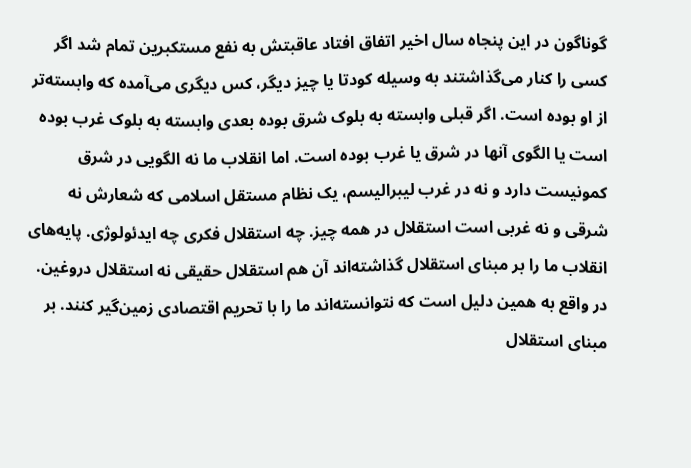گوناگون در این پنجاه سال اخیر اتفاق افتاد عاقبتش به نفع مستکبرین تمام شد اگر کسی را کنار می‌گذاشتند به وسیله کودتا یا چیز دیگر، کس دیگری می‌آمده که وابسته‌تر از او بوده است. اگر قبلی وابسته به بلوک شرق بوده بعدی وابسته به بلوک غرب بوده است یا الگوی آنها در شرق یا غرب بوده است. اما انقلاب ما نه الگویی در شرق کمونیست دارد و نه در غرب لیبرالیسم، یک نظام مستقل اسلامی که شعارش نه شرقی و نه غربی است استقلال در همه چیز. چه استقلال فکری چه ایدئولوژی. پایه‌های انقلاب ما را بر مبنای استقلال گذاشته‌اند آن هم استقلال حقیقی نه استقلال دروغین. در واقع به همین دلیل است که نتوانسته‌اند ما را با تحریم اقتصادی زمین‌گیر کنند. بر مبنای استقلال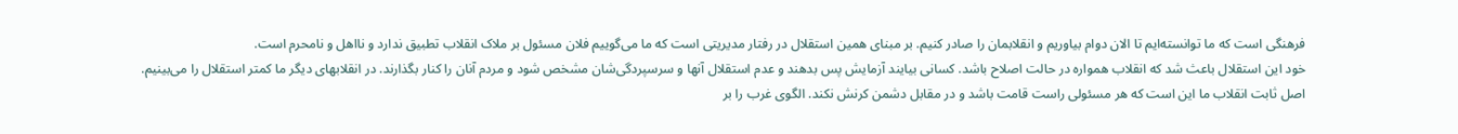فرهنگی است که ما توانسته‌ایم تا الان دوام بیاوریم و انقلابمان را صادر کنیم. بر مبنای همین استقلال در رفتار مدیریتی است که ما می‌گوییم فلان مسئول بر ملاک انقلاب تطبیق ندارد و نااهل و نامحرم است.
خود این استقلال باعث شد که انقلاب همواره در حالت اصلاح باشد. کسانی بیایند آزمایش پس بدهند و عدم استقلال آنها و سرسپردگی‌شان مشخص شود و مردم آنان را کنار بگذارند. در انقلابهای دیگر ما کمتر استقلال را می‌بینیم.
اصل ثابت انقلاب ما این است که هر مسئولی راست قامت باشد و در مقابل دشمن کرنش نکند. الگوی غرب را بر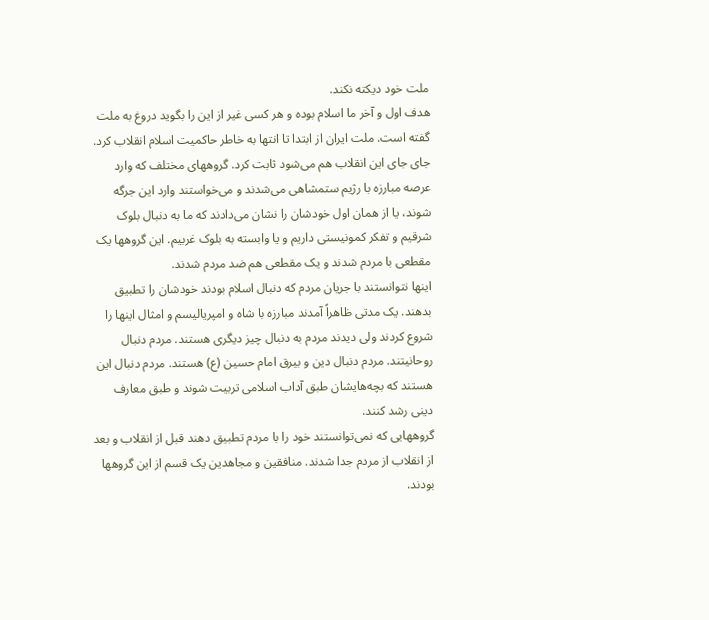ملت خود دیکته نکند.
هدف اول و آخر ما اسلام بوده و هر کسی غیر از این را بگوید دروغ به ملت گفته است. ملت ایران از ابتدا تا انتها به خاطر حاکمیت اسلام انقلاب کرد. جای جای این انقلاب هم می‌شود ثابت کرد. گروههای مختلف که وارد عرصه مبارزه با رژیم ستمشاهی می‌شدند و می‌خواستند وارد این جرگه شوند، یا از همان اول خودشان را نشان می‌دادند که ما به دنبال بلوک شرقیم و تفکر کمونیستی داریم و یا وابسته به بلوک غربیم. این گروهها یک مقطعی با مردم شدند و یک مقطعی هم ضد مردم شدند.
اینها نتوانستند با جریان مردم که دنبال اسلام بودند خودشان را تطبیق بدهند. یک مدتی ظاهراً آمدند مبارزه با شاه و امپریالیسم و امثال اینها را شروع کردند ولی دیدند مردم به دنبال چیز دیگری هستند. مردم دنبال روحانیتند. مردم دنبال دین و بیرق امام حسین (ع) هستند. مردم دنبال این هستند که بچه‌هایشان طبق آداب اسلامی تربیت شوند و طبق معارف دینی رشد کنند.
گروههایی که نمی‌توانستند خود را با مردم تطبیق دهند قبل از انقلاب و بعد از انقلاب از مردم جدا شدند. منافقین و مجاهدین یک قسم از این گروهها بودند.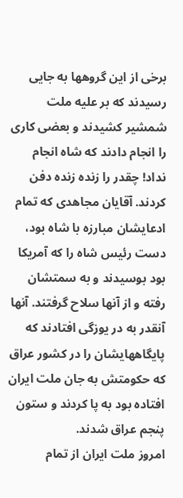برخی از این گروهها به جایی رسیدند که بر علیه ملت شمشیر کشیدند و بعضی کاری را انجام دادند که شاه انجام نداد! چقدر را زنده زنده دفن کردند. آقایان مجاهدی که تمام ادعایشان مبارزه با شاه بود، دست رئیس شاه را که آمریکا بود بوسیدند و به سمتشان رفته و از آنها سلاح گرفتند. آنها آنقدر به در یوزگی افتادند که پایگاههایشان را در کشور عراق که حکومتش به جان ملت ایران افتاده بود به پا کردند و ستون پنجم عراق شدند.
امروز ملت ایران از تمام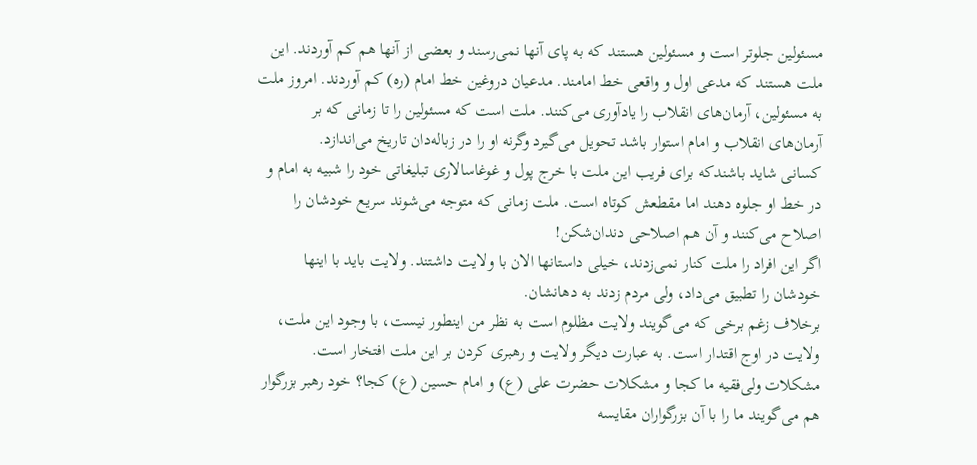مسئولین جلوتر است و مسئولین هستند که به پای آنها نمی‌رسند و بعضی از آنها هم کم آوردند. این ملت هستند که مدعی اول و واقعی خط امامند. مدعیان دروغین خط امام (ره) کم آوردند. امروز ملت به مسئولین، آرمان‌های انقلاب را یادآوری می‌کنند. ملت است که مسئولین را تا زمانی که بر آرمان‌های انقلاب و امام استوار باشد تحویل می‌گیرد وگرنه او را در زباله‌دان تاریخ می‌اندازد.
کسانی شاید باشندکه برای فریب این ملت با خرج پول و غوغاسالاری تبلیغاتی خود را شبیه به امام و در خط او جلوه دهند اما مقطعش کوتاه است. ملت زمانی که متوجه می‌شوند سریع خودشان را اصلاح می‌کنند و آن هم اصلاحی دندان‌شکن!
اگر این افراد را ملت کنار نمی‌زدند، خیلی داستانها الان با ولایت داشتند. ولایت باید با اینها خودشان را تطبیق می‌داد، ولی مردم زدند به دهانشان.
برخلاف زغم برخی که می‌گویند ولایت مظلوم است به نظر من اینطور نیست، با وجود این ملت، ولایت در اوج اقتدار است. به عبارت دیگر ولایت و رهبری کردن بر این ملت افتخار است. مشکلات ولی‌فقیه ما کجا و مشکلات حضرت علی (ع) و امام حسین (ع) کجا؟ خود رهبر بزرگوار هم می‌گویند ما را با آن بزرگواران مقایسه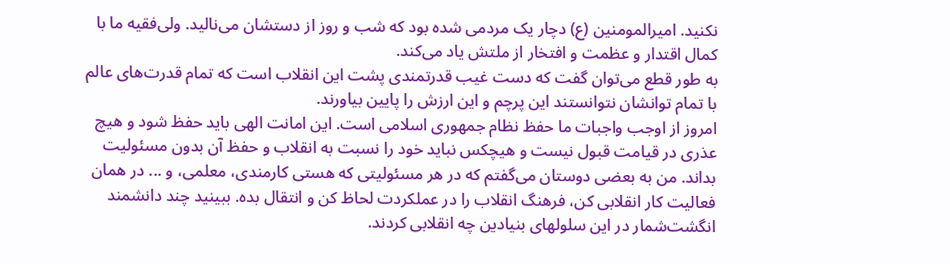نکنید. امیرالمومنین (ع) دچار یک مردمی شده بود که شب و روز از دستشان می‌نالید. ولی‌فقیه ما با کمال اقتدار و عظمت و افتخار از ملتش یاد می‌کند.
به طور قطع می‌توان گفت که دست غیب قدرتمندی پشت این انقلاب است که تمام قدرت‌های عالم با تمام توانشان نتوانستند این پرچم و این ارزش را پایین بیاورند.
امروز از اوجب واجبات ما حفظ نظام جمهوری اسلامی است. این امانت الهی باید حفظ شود و هیچ عذری در قیامت قبول نیست و هیچکس نباید خود را نسبت به انقلاب و حفظ آن بدون مسئولیت بداند. من به بعضی دوستان می‌گفتم که در هر مسئولیتی که هستی کارمندی، معلمی، و ... در همان فعالیت کار انقلابی کن، فرهنگ انقلاب را در عملکردت لحاظ کن و انتقال بده. ببینید چند دانشمند انگشت‌شمار در این سلولهای بنیادین چه انقلابی کردند.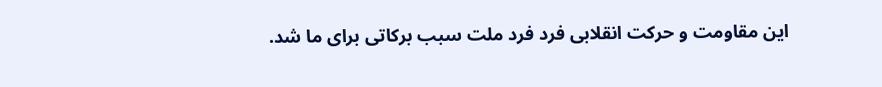این مقاومت و حرکت انقلابی فرد فرد ملت سبب برکاتی برای ما شد.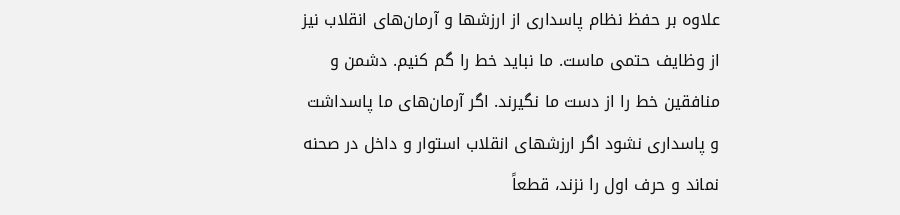علاوه بر حفظ نظام پاسداری از ارزشها و آرمان‌های انقلاب نیز از وظایف حتمی ماست. ما نباید خط را گم کنیم. دشمن و منافقین خط را از دست ما نگیرند. اگر آرمان‌های ما پاسداشت و پاسداری نشود اگر ارزشهای انقلاب استوار و داخل در صحنه نماند و حرف اول را نزند، قطعاً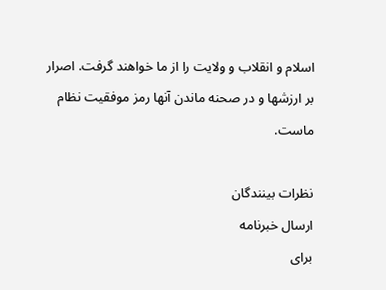اسلام و انقلاب و ولایت را از ما خواهند گرفت. اصرار بر ارزشها و در صحنه ماندن آنها رمز موفقیت نظام ماست.

نظرات بینندگان
ارسال خبرنامه
برای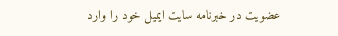عضویت در خبرنامه سایت ایمیل خود را وارد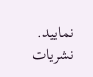نمایید.
نشریات